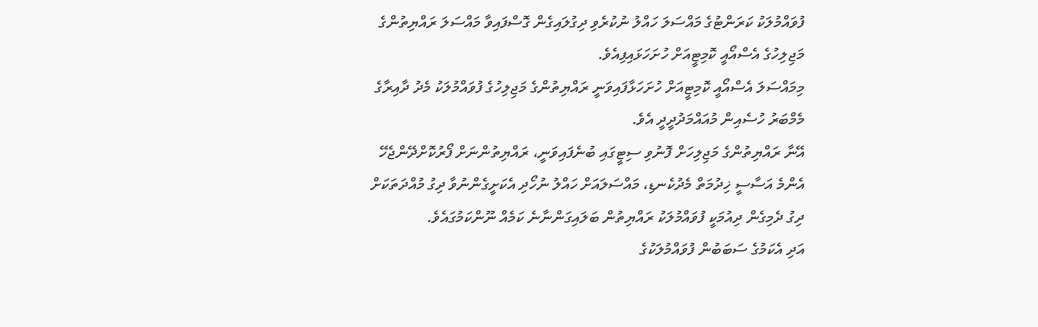ފުވައްމުލަކު ކަރަންޓުގެ މައްސަލަ ހައްލު ނުކުރެވި ދިގުލައިގެން ގޮސްފައިވާ މައްސަލަ ރައްޔިތުންގެ މަޖިލިހުގެ އެސްއޯއީ ކޮމިޓީއަށް ހުށަހަޅައިފިއެވެ.
މިމައްސަލަ އެސްއޯއީ ކޮމިޓީއަށް ހުށަހަޅާފައިވަނީ ރައްޔިތުންގެ މަޖިލިހުގެ ފުވައްމުލަކު މެދު ދާއިރާގެ މެމްބަރު ހުސެއިން މުއައްމަދުދީދީ އެވެ.
އޭނާ ރައްޔިތުންގެ މަޖިލިހަށް ފޮނުވި ސިޓީގައި ބުނެފައިވަނީ، ރައްޔިތުންނަށް ފޯރުކޮށްދޭންޖެހޭ އެންމެ އަސާސީ ޚިދުމަތް މެދުކެނޑި، މައްސަލައަށް ހައްލު ނުހޯދި އެކަށީގެންނުވާ ދިގު މުއްދަތަކަށް ދިގު ދެމިގެން ދިއުމަކީ ފުވައްމުލަކު ރައްޔިތުން ބަލައިގަންނާނެ ކަމެއް ނޫންކަމުގައެވެ.
އަދި އެކަމުގެ ސަބަބުން ފުވައްމުލަކުގެ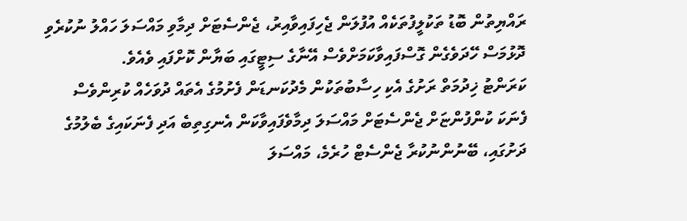ރައްޔިތުން ބޮޑު ތަކުލީފުތަކެއް އުފުލަން ޖެހިފައިވާއިރު، ޖެންސެޓަށް ދިމާވި މައްސަލަ ހައްލު ނުކުރެވި ދޮޅުމަސް ހޭދަވެގެން ގޮސްފައިވާކަމަށްވެސް އޭނާގެ ސިޓީގައި ބަޔާން ކޮށްފައި ވެއެވެ.
ކަރަންޓު ޚިދުމަތް ރަށުގެ އެކި ހިސާބުތަކުން މެދުކަނޑަން ފެށުމުގެ އެތައް ދުވަހެއް ކުރިންވެސް ފެނަކަ ކުންފުންޏަށް ޖެންސެޓަށް މައްސަލަ ދިމާވެފައިވާކަން އެނގިތިބެ އަދި ފެނަކައިގެ ބެލުމުގެ ދަށުގައި، ބޭނުންނުކުރާ ޖެންސެޓް ހުރެމެ، މައްސަލަ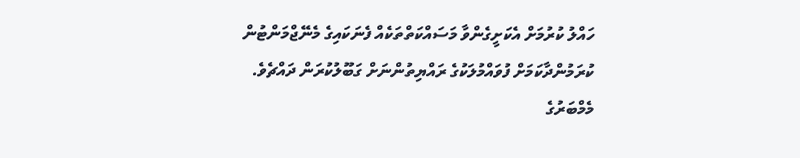ހައްލު ކުރުމަށް އެކަށީގެންވާ މަސައްކަތްތަކެއް ފެނަކައިގެ މެނޭޖްމަންޓުން ކުރަމުންދާކަމަށް ފުވައްމުލަކުގެ ރައްޔިތުންނަށް ގަބޫލުކުރަން ދައްޗެވެ.
މެމްބަރުގެ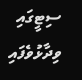ސިޓީގައި ވިދާޅުވެފައި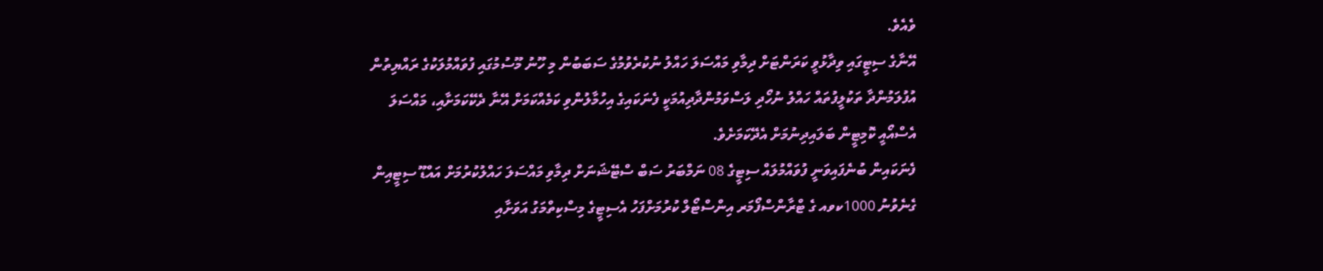ވެއެވެ.
އޭނާގެ ސިޓީގައި ވިދާޅުވީ ކަރަންޓަށް ދިމާވި މައްސަލަ ހައްލު ނުކުރެވުމުގެ ސަބަބުން މި ހޫނު މޫސުމުގައި ފުވައްމުލަކުގެ ރައްޔިތުން އުފުލަމުންދާ ތަކުލީފުތައް ހައްލު ނުހޯދި ލަސްވަމުންދާދިއުމަކީ ފެނަކައިގެ އިހުމާލުންވި ކަމެއްކަމަށް އޭނާ ދެކޭކަމަށާއި، މައްސަލަ އެސްއޯއީ ކޮމިޓީން ބަލައިދިނުމަށް އެދޭކަމަށެވެ.
ފެނަކައިން ބުނެފައިވަނީ ފުވައްމުލައް ސިޓީގެ 08 ނަމްބަރު ސަބް ސްޓޭޝަނަށް ދިމާވި މައްސަލަ ހައްލުކުރުމަށް އައްޑޫ ސިޓީއިން ގެނެވުނު 1000ކވއ ގެ ޓްރާންސްފޯމަރ އިންސްޓޯލް ކުރުމަށްފަހު އެސިޓީގެ މިސްކިތްމަގު އަވަށާއި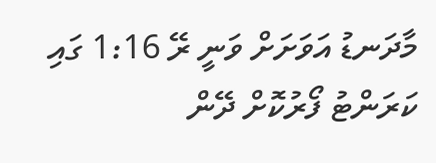މާދަނޑު އަވަށަށް ވަނީ ރޭ 1:16 ގައި ކަރަންޓު ފޯރުކޮށް ދޭން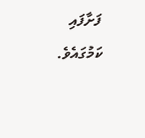ފަށާފައި ކަމުގައެވެ.